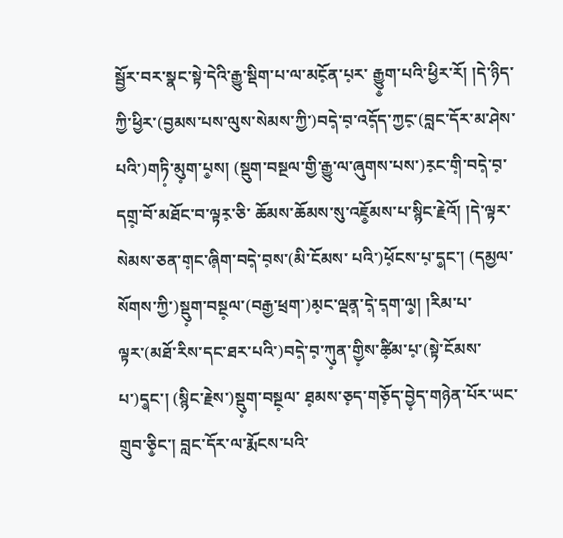སྦྱོར་བར་སྣང་སྟེ་དེའི་རྒྱུ་སྡིག་པ་ལ་མངོ༷ན་པ༷ར་ རྒྱུ༵ག་པའི་ཕྱིར་རོ། །དེ་ཉིད་ཀྱི་ཕྱིར་(བྱམས་པས་ལུས་སེམས་ཀྱི་)བདེ༷་བ༷་འདོ༷ད་ཀྱང༷་(བླང་དོར་མ་ཤེས་ པའི་)གཏི༷་མུ༷ག་པ༵ས། (སྡུག་བསྔལ་གྱི་རྒྱུ་ལ་ཞུགས་པས་)ར༷ང་གི༷་བདེ༷་བ༷་དགྲ༷་བོ་མཐོང་བ་ལྟར༷་ཅི་ ཆོམས་ཆོམས་སུ་འཇོ༵མས་པ་སྙིང་རྗེའོ། །དེ་ལྟར་སེམས་ཅན་ག༷ང་ཞི༷ག་བདེ༷་བ༷ས་(མི་ངོམས་ པའི་)ཕོ༷ངས་པ༷་ད༵ང་། (དམྱལ་སོགས་ཀྱི་)སྡུ༷ག་བསྔ༷ལ་(བརྒྱ་ཕྲག་)མ༷ང་ལྡན༷་དེ༷་ད༷ག་ལ༵། །རིམ་པ་ ལྟར་(མཐོ་རིས་དང་ཐར་པའི་)བདེ༷་བ༷་ཀུ༷ན་གྱི༷ས་ཚི༷མ་པ༷་(སྟེ་ངོམས་པ་)ད༵ང་། (སྙིང་རྗེས་)སྡུ༷ག་བསྔ༷ལ་ ཐ༷མས་ཅ༷ད་གཅོ༷ད་བྱེ༷ད་གཉེན་པོར་ཡང་གྲུབ་ཅི༵ང་། བླང་དོར་ལ་རྨོངས་པའི་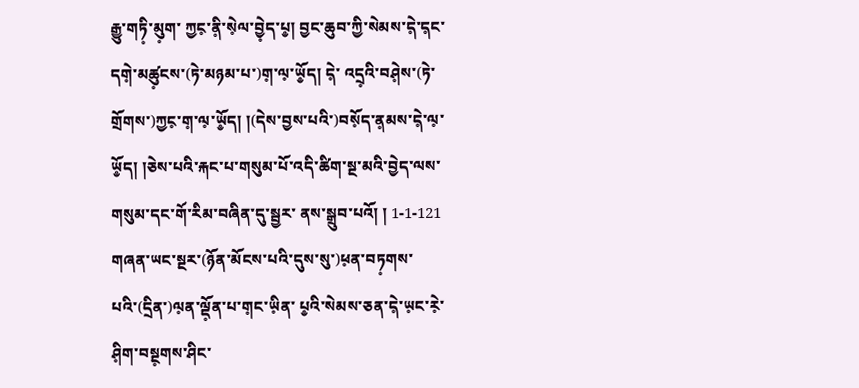རྒྱུ་གཏི༷་མུ༷ག་ ཀྱང༷་ནི༷་སེ༷ལ་བྱེ༷ད་པ༵། བྱང་ཆུབ་ཀྱི་སེམས་དེ༷་ད༷ང་དགེ༷་མཚུ༷ངས་(ཏེ་མཉམ་པ་)ག༷་ལ༷་ཡོ༵ད། དེ༷་ འདྲ༷འི་བཤེ༷ས་(ཏེ་གྲོགས་)ཀྱང༷་ག༷་ལ༷་ཡོ༵ད། །(དེས་བྱས་པའི་)བསོ༷ད་ན༷མས་དེ༷་ལ༷་ཡོ༵ད། །ཅེས་པའི་རྐང་པ་གསུམ་པོ་འདི་ཚིག་སྔ་མའི་བྱེད་ལས་གསུམ་དང་གོ་རིམ་བཞིན་དུ་སྦྱར་ ནས་སྒྲུབ་པའོ། ། 1-1-121 གཞན་ཡང་སྔར་(ཉོན་མོངས་པའི་དུས་སུ་)ཕ༷ན་བཏ༷གས་པའི་(དྲིན་)ལ༷ན་ལྡོ༷ན་པ་ག༷ང་ཡི༷ན་ པ༵འི་སེམས་ཅན་དེ༷་ཡ༷ང་རེ༷་ཤི༷ག་བསྔ༷གས་ཤིང་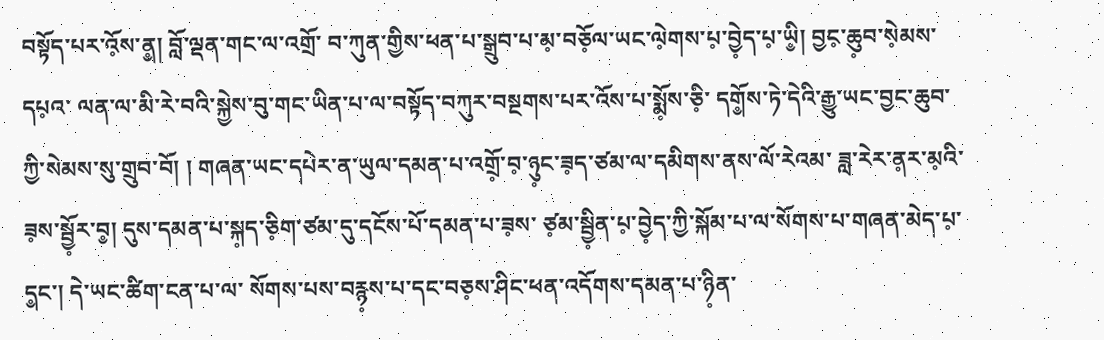བསྟོད་པར་འོ༷ས་ན༵། བློ་ལྡན་གང་ལ་འགྲོ་ བ་ཀུན་གྱིས་ཕན་པ་སྒྲུབ་པ་མ༷་བཅོ༷ལ་ཡང་ལེ༷གས་པ༷་བྱེ༷ད་པ༷་ཡི༵། བྱང༷་ཆུ༷བ་སེ༷མས་དཔ༷འ་ ལན་ལ་མི་རེ་བའི་སྐྱེས་བུ་གང་ཡིན་པ་ལ་བསྟོད་བཀུར་བསྔགས་པར་འོས་པ་སྨོ༷ས་ཅི༷་ དགོ༵ས་ཏེ་དེའི་རྒྱུ་ཡང་བྱང་ཆུབ་ཀྱི་སེམས་སུ་གྲུབ་བོ། ། གཞན་ཡང་དཔེར་ན་ཡུལ་དམན་པ་འགྲོ༷་བ༷་ཉུ༷ང་ཟ༷ད་ཙམ་ལ་དམིགས་ནས་ལོ་རེའམ་ ཟླ་རེར་ན༷ར་མ༷འི་ཟ༷ས་སྦྱོ༷ར་བ༵། དུས་དམན་པ་སྐ༷ད་ཅི༷ག་ཙམ་དུ་དངོས་པོ་དམན་པ་ཟ༷ས་ ཙ༷མ་སྦྱི༷ན་པ༷་བྱེ༷ད་ཀྱི་སྐོམ་པ་ལ་སོགས་པ་གཞན་མེད་པ༷་ད༵ང་། དེ་ཡང་ཚིག་ངན་པ་ལ་ སོགས་པས་བརྙ༷ས་པ་དང་བཅ༷ས་ཤིང་ཕན་འདོགས་དམན་པ་ཉི༷ན་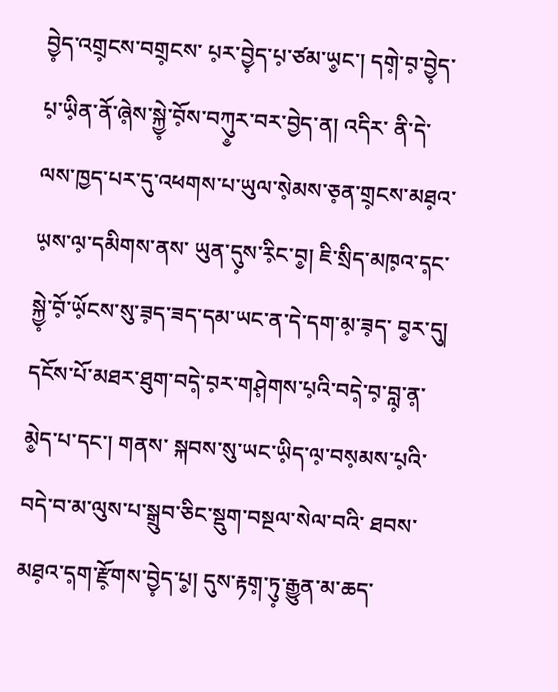བྱེ༷ད་འགྲ༷ངས་བགྲ༷ངས་ པ༷ར་བྱེ༷ད་པ༷་ཙམ་ཡ༵ང་། དགེ༷་བ༷་བྱེ༷ད་པ༷་ཡི༷ན་ནོ་ཞེ༷ས་སྐྱེ༷་བོ༷ས་བཀུ༵ར་བར་བྱེད་ན། འདིར་ ནི་དེ་ལས་ཁྱད་པར་དུ་འཕགས་པ་ཡུལ་སེ༷མས་ཅ༷ན་གྲ༷ངས་མཐ༷འ་ཡ༷ས་ལ༷་དམིགས་ནས་ ཡུན་དུ༷ས་རི༷ང་བ༵། ཇི་སྲིད་མཁ༷འ་ད༷ང་སྐྱེ༷་བོ༷་ཡོ༷ངས་སུ་ཟ༷ད་ཟད་དམ་ཡང་ན་དེ་དག་མ༷་ཟ༷ད་ བ༵ར་དུ། དངོས་པོ་མཐར་ཐུག་བདེ༷་བ༷ར་གཤེ༷གས་པ༷འི་བདེ༷་བ༷་བླ༷་ན༷་མེ༵ད་པ་དང་། གནས་ སྐབས་སུ་ཡང་ཡི༷ད་ལ༷་བས༷མས་པ༷འི་བདེ་བ་མ་ལུས་པ་སྒྲུབ་ཅིང་སྡུག་བསྔལ་སེལ་བའི་ ཐབས་མཐ༷འ་ད༷ག་རྫོ༷གས་བྱེ༷ད་པ༵། དུས་རྟག༷་ཏུ༷་རྒྱུན་མ་ཆད་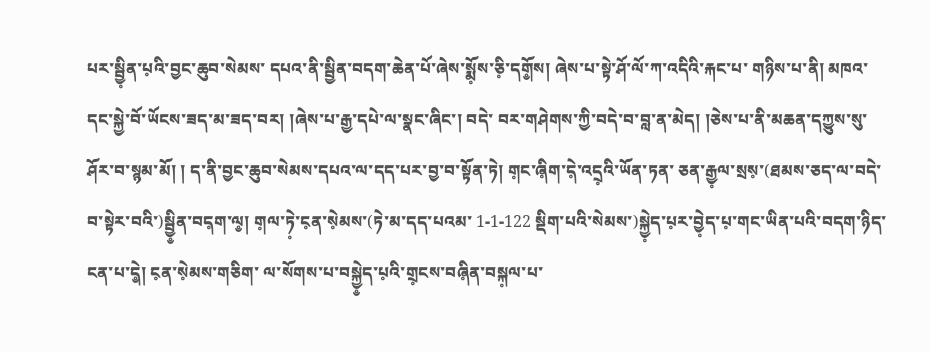པར་སྦྱི༷ན་པ༷འི་བྱང་ཆུབ་སེམས་ དཔའ་ནི་སྦྱིན་བདག་ཆེན་པོ་ཞེས་སྨོ༷ས་ཅི༷་དགོ༵ས། ཞེས་པ་སྟེ་ཤོ་ལོ་ཀ་འདིའི་རྐང་པ་ གཉིས་པ་ནི། མཁའ་དང་སྐྱེ་བོ་ཡོངས་ཟད་མ་ཟད་བར། །ཞེས་པ་རྒྱ་དཔེ་ལ་སྣང་ཞིང་། བདེ་ བར་གཤེགས་ཀྱི་བདེ་བ་བླ་ན་མེད། །ཅེས་པ་ནི་མཆན་དཀྱུས་སུ་ཤོར་བ་སྙམ་མོ། ། ད་ནི་བྱང་ཆུབ་སེམས་དཔའ་ལ་དད་པར་བྱ་བ་སྟོན་ཏེ། ག༷ང་ཞི༷ག་དེ༷་འདྲ༷འི་ཡོན་ཏན་ ཅན་རྒྱ༷ལ་སྲས༷་(ཐམས་ཅད་ལ་བདེ་བ་སྟེར་བའི་)སྦྱི༵ན་བད༷ག་ལ༵། ག༷ལ་ཏེ༷་ང༷ན་སེ༷མས་(ཏེ་མ་དད་པའམ་ 1-1-122 སྡིག་པའི་སེམས་)སྐྱེ༷ད་པ༷ར་བྱེ༷ད་པ༷་གང་ཡིན་པའི་བདག་ཉིད་ངན་པ་དེ༵། ང༷ན་སེ༷མས་གཅིག་ ལ་སོགས་པ་བསྐྱེ༵ད་པ༷འི་གྲ༷ངས་བཞི༷ན་བསྐ༷ལ་པ་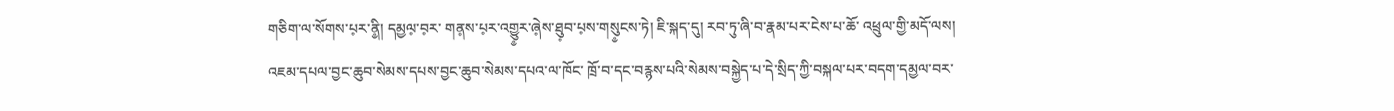གཅིག་ལ་སོགས་པ༷ར་ནི༵། དམྱལ༷་བ༷ར་ གན༷ས་པ༷ར་འགྱུ༵ར་ཞེ༷ས་ཐུ༷བ་པ༷ས་གསུ༵ངས་ཏེ། ཇི་སྐད་དུ། རབ་ཏུ་ཞི་བ་རྣམ་པར་ངེས་པ་ཆོ་ འཕྲུལ་གྱི་མདོ་ལས། འཇམ་དཔལ་བྱང་ཆུབ་སེམས་དཔས་བྱང་ཆུབ་སེམས་དཔའ་ལ་ཁོང་ ཁྲོ་བ་དང་བརྙས་པའི་སེམས་བསྐྱེད་པ་དེ་སྲིད་ཀྱི་བསྐལ་པར་བདག་དམྱལ་བར་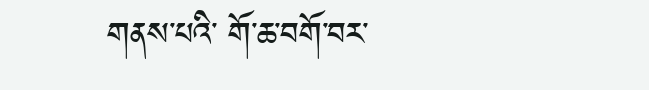གནས་པའི་ གོ་ཆ་བགོ་བར་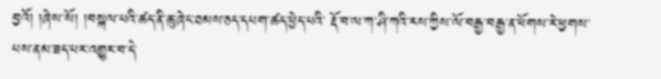བྱའོ། །ཞེས་སོ། །བསྐལ་པའི་ཚད་ནི་ཆུ་ཞེང་ཐམས་ཅད་དཔག་ཚད་ཕྱེད་པའི་ རྡོ་བ་ལ་ཀ་ཤི་ཀའི་རས་ཀྱིས་ལོ་བརྒྱ་བརྒྱ་ན་ཕོགས་རེ་ཕྱགས་པས་ནམ་ཟད་པར་འགྱུར་བ་དེ་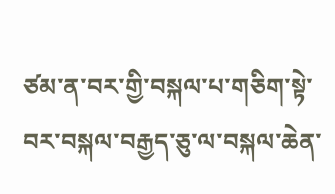ཙམ་ན་བར་གྱི་བསྐལ་པ་གཅིག་སྟེ་བར་བསྐལ་བརྒྱད་ཅུ་ལ་བསྐལ་ཆེན་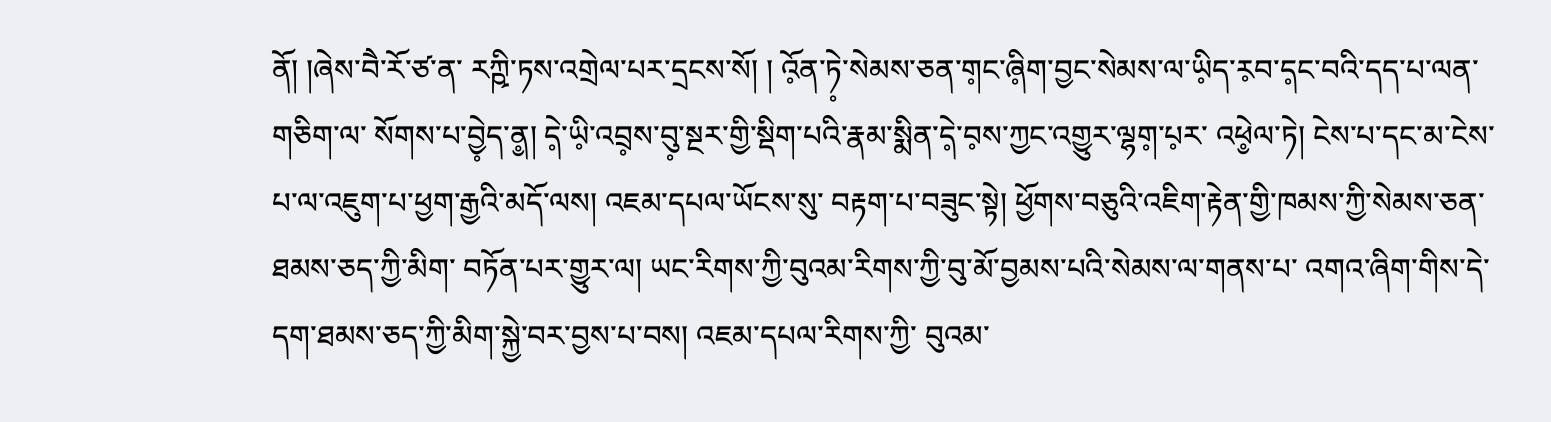ནོ། །ཞེས་བཻ་རོ་ཙ་ན་ རཀྵི་ཏས་འགྲེལ་པར་དྲངས་སོ། ། འོ༷ན་ཏེ༷་སེམས་ཅན་ག༷ང་ཞི༷ག་བྱང་སེམས་ལ་ཡི༷ད་ར༷བ་ད༷ང་བའི་དད་པ་ལན་གཅིག་ལ་ སོགས་པ་བྱེ༷ད་ན༵། དེ༷་ཡི༷་འབྲ༷ས་བུ༷་སྔར་གྱི་སྡིག་པའི་རྣམ་སྨིན་དེ༷་བ༷ས་ཀྱང་འགྱུར་ལྷག༷་པ༷ར་ འཕེ༵ལ་ཏེ། ངེས་པ་དང་མ་ངེས་པ་ལ་འཇུག་པ་ཕྱག་རྒྱའི་མདོ་ལས། འཇམ་དཔལ་ཡོངས་སུ་ བརྟག་པ་བཟུང་སྟེ། ཕྱོགས་བཅུའི་འཇིག་རྟེན་གྱི་ཁམས་ཀྱི་སེམས་ཅན་ཐམས་ཅད་ཀྱི་མིག་ བཏོན་པར་གྱུར་ལ། ཡང་རིགས་ཀྱི་བུའམ་རིགས་ཀྱི་བུ་མོ་བྱམས་པའི་སེམས་ལ་གནས་པ་ འགའ་ཞིག་གིས་དེ་དག་ཐམས་ཅད་ཀྱི་མིག་སྐྱེ་བར་བྱས་པ་བས། འཇམ་དཔལ་རིགས་ཀྱི་ བུའམ་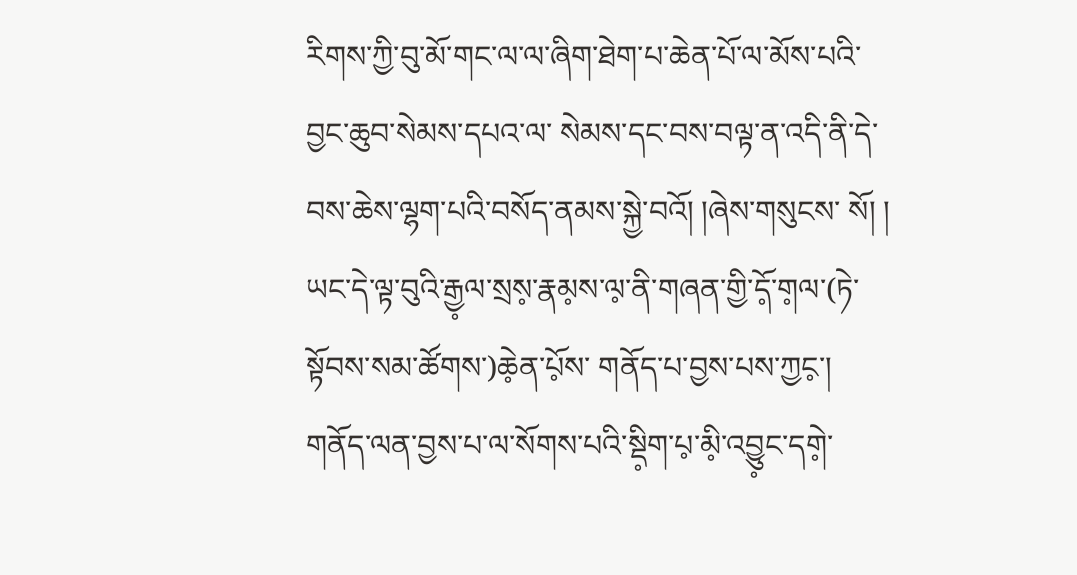རིགས་ཀྱི་བུ་མོ་གང་ལ་ལ་ཞིག་ཐེག་པ་ཆེན་པོ་ལ་མོས་པའི་བྱང་ཆུབ་སེམས་དཔའ་ལ་ སེམས་དང་བས་བལྟ་ན་འདི་ནི་དེ་བས་ཆེས་ལྷག་པའི་བསོད་ནམས་སྐྱེ་བའོ། །ཞེས་གསུངས་ སོ། ། ཡང་དེ་ལྟ་བུའི་རྒྱ༷ལ་སྲས༷་རྣམ༷ས་ལ༷་ནི་གཞན་གྱི་དོ༷་ག༷ལ་(ཏེ་སྟོབས་སམ་ཚོགས་)ཆེ༷ན་པོ༷ས་ གནོད་པ་བྱས་པས་ཀྱང༷་། གནོད་ལན་བྱས་པ་ལ་སོགས་པའི་སྡི༷ག་པ༷་མི༷་འབྱུ༷ང་དགེ༷་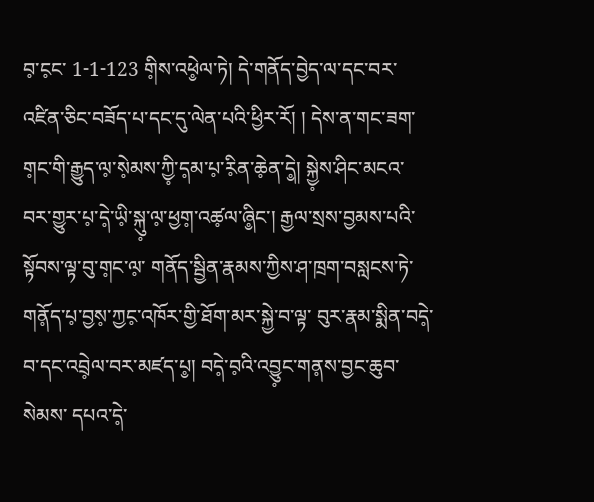བ༷་ང༷ང་ 1-1-123 གི༷ས་འཕེ༵ལ་ཏེ། དེ་གནོད་བྱེད་ལ་དང་བར་འཛིན་ཅིང་བཟོད་པ་དང་དུ་ལེན་པའི་ཕྱིར་རོ། ། དེས་ན་གང་ཟག་ག༷ང་གི་རྒྱུད་ལ༷་སེ༷མས་ཀྱི༷་ད༷མ་པ༷་རི༷ན་ཆེ༷ན་དེ༵། སྐྱེ༷ས་ཤིང་མངའ་ བར་གྱུར་པ༷་དེ༷་ཡི༷་སྐུ༷་ལ༷་ཕྱག༷་འཚ༷ལ་ཞི༵ང་། རྒྱལ་སྲས་བྱམས་པའི་སྟོབས་ལྟ་བུ་ག༷ང་ལ༷་ གནོད་སྦྱིན་རྣམས་ཀྱིས་ཤ་ཁྲག་བསླངས་ཏེ་གནོ༷ད་པ༷་བྱས༷་ཀྱང༷་འཁོར་གྱི་ཐོག་མར་སྐྱེ་བ་ལྟ་ བུར་རྣམ་སྨིན་བདེ༷་བ་དང་འབྲེ༷ལ་བར་མཛད་པ༵། བདེ༷་བ༷འི་འབྱུ༷ང་གན༷ས་བྱང་ཆུབ་སེམས་ དཔའ་དེ༷་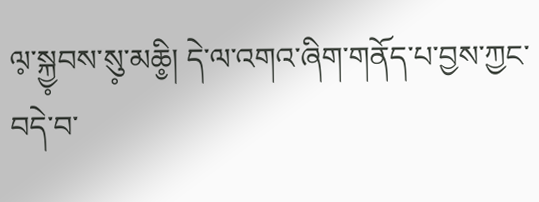ལ༷་སྐྱ༷བས་སུ༷་མཆི༵། དེ་ལ་འགའ་ཞིག་གནོད་པ་བྱས་ཀྱང་བདེ་བ་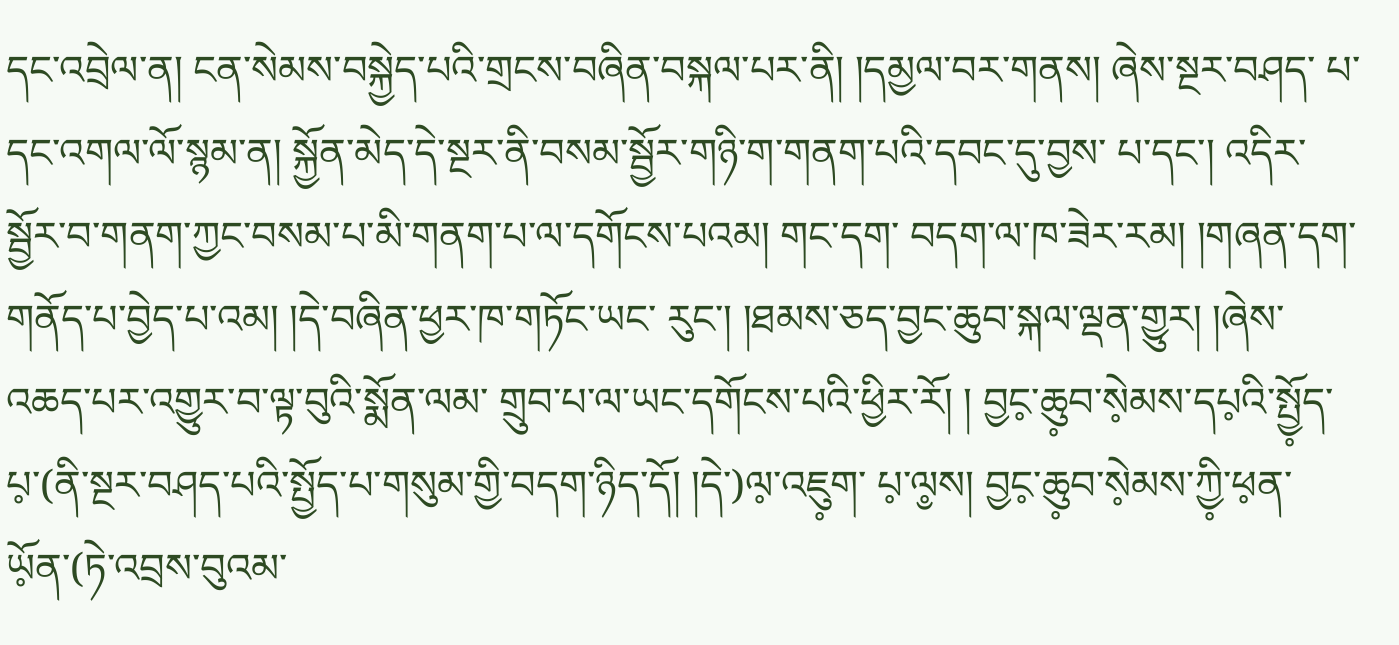དང་འབྲེལ་ན། ངན་སེམས་བསྐྱེད་པའི་གྲངས་བཞིན་བསྐལ་པར་ནི། །དམྱལ་བར་གནས། ཞེས་སྔར་བཤད་ པ་དང་འགལ་ལོ་སྙམ་ན། སྐྱོན་མེད་དེ་སྔར་ནི་བསམ་སྦྱོར་གཉི་ག་གནག་པའི་དབང་དུ་བྱས་ པ་དང་། འདིར་སྦྱོར་བ་གནག་ཀྱང་བསམ་པ་མི་གནག་པ་ལ་དགོངས་པའམ། གང་དག་ བདག་ལ་ཁ་ཟེར་རམ། །གཞན་དག་གནོད་པ་བྱེད་པ་འམ། །དེ་བཞིན་ཕྱར་ཁ་གཏོང་ཡང་ རུང་། །ཐམས་ཅད་བྱང་ཆུབ་སྐལ་ལྡན་གྱུར། །ཞེས་འཆད་པར་འགྱུར་བ་ལྟ་བུའི་སྨོན་ལམ་ གྲུབ་པ་ལ་ཡང་དགོངས་པའི་ཕྱིར་རོ། ། བྱང༷་ཆུ༷བ་སེ༷མས་དཔ༷འི་སྤྱོ༷ད་པ༷་(ནི་སྔར་བཤད་པའི་སྤྱོད་པ་གསུམ་གྱི་བདག་ཉིད་དོ། །དེ་)ལ༷་འཇུ༷ག་ པ༷་ལ༵ས། བྱང༷་ཆུ༷བ་སེ༷མས་ཀྱི༷་ཕ༷ན་ཡོ༷ན་(ཏེ་འབྲས་བུའམ་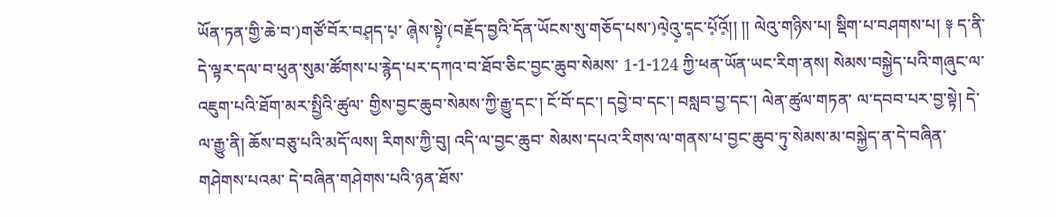ཡོན་ཏན་གྱི་ཆེ་བ་)གཙོ་བོར་བཤ༷ད་པ༷་ ཞེ༷ས་སྟེ༷་(བརྗོད་བྱའི་དོན་ཡོངས་སུ་གཅོད་པས་)ལེ༷འུ༷་ད༷ང་པོ༷འོ༷།། །། ལེའུ་གཉིས་པ། སྡིག་པ་བཤགས་པ། ༈ ད་ནི་དེ་ལྟར་དལ་བ་ཕུན་སུམ་ཚོགས་པ་རྙེད་པར་དཀའ་བ་ཐོབ་ཅིང་བྱང་ཆུབ་སེམས་ 1-1-124 ཀྱི་ཕན་ཡོན་ཡང་རིག་ནས། སེམས་བསྐྱེད་པའི་གཞུང་ལ་འཇུག་པའི་ཐོག་མར་སྤྱིའི་ཚུལ་ གྱིས་བྱང་ཆུབ་སེམས་ཀྱི་རྒྱུ་དང་། ངོ་བོ་དང་། དབྱེ་བ་དང་། བསླབ་བྱ་དང་། ལེན་ཚུལ་གཏན་ ལ་དབབ་པར་བྱ་སྟེ། དེ་ལ་རྒྱུ་ནི། ཆོས་བཅུ་པའི་མདོ་ལས། རིགས་ཀྱི་བུ། འདི་ལ་བྱང་ཆུབ་ སེམས་དཔའ་རིགས་ལ་གནས་པ་བྱང་ཆུབ་ཏུ་སེམས་མ་བསྐྱེད་ན་དེ་བཞིན་གཤེགས་པའམ་ དེ་བཞིན་གཤེགས་པའི་ཉན་ཐོས་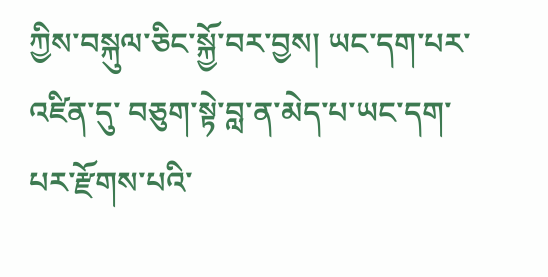ཀྱིས་བསྐུལ་ཅིང་སྐྱོ་བར་བྱས། ཡང་དག་པར་འཛིན་དུ་ བཅུག་སྟེ་བླ་ན་མེད་པ་ཡང་དག་པར་རྫོགས་པའི་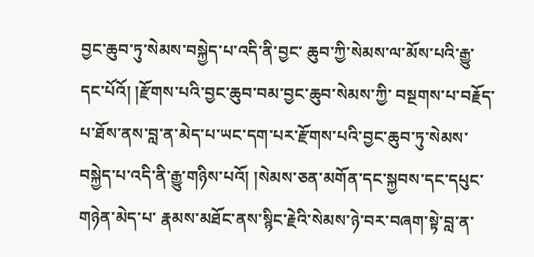བྱང་ཆུབ་ཏུ་སེམས་བསྐྱེད་པ་འདི་ནི་བྱང་ ཆུབ་ཀྱི་སེམས་ལ་མོས་པའི་རྒྱུ་དང་པོའོ། །རྫོགས་པའི་བྱང་ཆུབ་བམ་བྱང་ཆུབ་སེམས་ཀྱི་ བསྔགས་པ་བརྗོད་པ་ཐོས་ནས་བླ་ན་མེད་པ་ཡང་དག་པར་རྫོགས་པའི་བྱང་ཆུབ་ཏུ་སེམས་ བསྐྱེད་པ་འདི་ནི་རྒྱུ་གཉིས་པའོ། །སེམས་ཅན་མགོན་དང་སྐྱབས་དང་དཔུང་གཉེན་མེད་པ་ རྣམས་མཐོང་ནས་སྙིང་རྗེའི་སེམས་ཉེ་བར་བཞག་སྟེ་བླ་ན་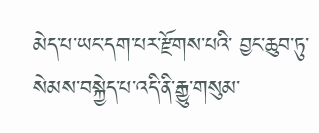མེད་པ་ཡང་དག་པར་རྫོགས་པའི་ བྱང་ཆུབ་ཏུ་སེམས་བསྐྱེད་པ་འདི་ནི་རྒྱུ་གསུམ་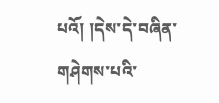པའོ། །དེས་དེ་བཞིན་གཤེགས་པའི་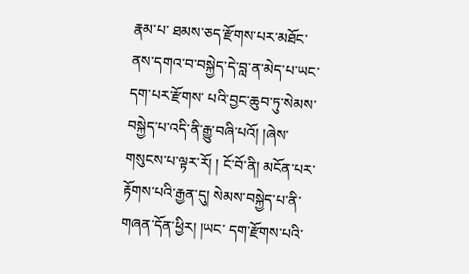རྣམ་པ་ ཐམས་ཅད་རྫོགས་པར་མཐོང་ནས་དགའ་བ་བསྐྱེད་དེ་བླ་ན་མེད་པ་ཡང་དག་པར་རྫོགས་ པའི་བྱང་ཆུབ་ཏུ་སེམས་བསྐྱེད་པ་འདི་ནི་རྒྱུ་བཞི་པའོ། །ཞེས་གསུངས་པ་ལྟར་རོ། ། ངོ་བོ་ནི། མངོན་པར་རྟོགས་པའི་རྒྱན་དུ། སེམས་བསྐྱེད་པ་ནི་གཞན་དོན་ཕྱིར། །ཡང་ དག་རྫོགས་པའི་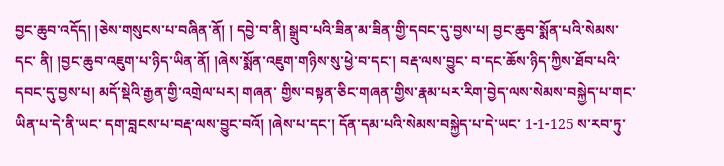བྱང་ཆུབ་འདོད། །ཅེས་གསུངས་པ་བཞིན་ནོ། ། དབྱེ་བ་ནི། སྒྲུབ་པའི་ཟིན་མ་ཟིན་གྱི་དབང་དུ་བྱས་པ། བྱང་ཆུབ་སྨོན་པའི་སེམས་དང་ ནི། །བྱང་ཆུབ་འཇུག་པ་ཉིད་ཡིན་ནོ། །ཞེས་སྨོན་འཇུག་གཉིས་སུ་ཕྱེ་བ་དང་། བརྡ་ལས་བྱུང་ བ་དང་ཆོས་ཉིད་ཀྱིས་ཐོབ་པའི་དབང་དུ་བྱས་པ། མདོ་སྡེའི་རྒྱན་གྱི་འགྲེལ་པར། གཞན་ གྱིས་བསྟན་ཅིང་གཞན་གྱིས་རྣམ་པར་རིག་བྱེད་ལས་སེམས་བསྐྱེད་པ་གང་ཡིན་པ་དེ་ནི་ཡང་ དག་བླངས་པ་བརྡ་ལས་བྱུང་བའོ། །ཞེས་པ་དང་། དོན་དམ་པའི་སེམས་བསྐྱེད་པ་དེ་ཡང་ 1-1-125 ས་རབ་ཏུ་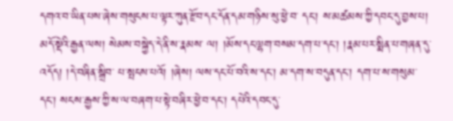དགའ་བ་ཡིན་པས་ཞེས་གསུངས་པ་ལྟར་ཀུན་རྫོབ་དང་དོན་དམ་གཉིས་སུ་ཕྱེ་བ་ དང་། ས་མཚམས་ཀྱི་དབང་དུ་བྱས་པ། མདོ་སྡེའི་རྒྱན་ལས། སེམས་བསྐྱེད་དེ་ནི་ས་རྣམས་ ལ། །མོས་དང་ལྷག་བསམ་དག་པ་དང་། །རྣམ་པར་སྨིན་པ་གཞན་དུ་འདོད། །དེ་བཞིན་སྒྲིབ་ པ་སྤངས་པའོ། །ཞེས། ལས་དང་པོ་བའི་ས་དང་། མ་དག་ས་བདུན་དང་། དག་པ་ས་གསུམ་ དང་། སངས་རྒྱས་ཀྱི་ས་ལ་བཞག་པ་སྟེ་བཞིར་ཕྱེ་བ་དང་། དཔེའི་དབང་དུ་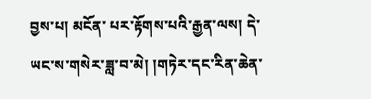བྱས་པ། མངོན་ པར་རྟོགས་པའི་རྒྱན་ལས། དེ་ཡང་ས་གསེར་ཟླ་བ་མེ། །གཏེར་དང་རིན་ཆེན་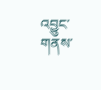འབྱུང་གནས་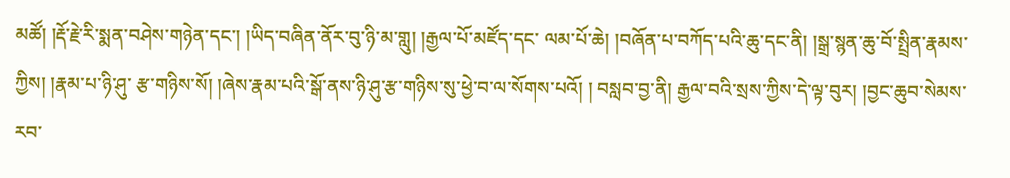མཚོ། །རྡོ་རྗེ་རི་སྨན་བཤེས་གཉེན་དང་། །ཡིད་བཞིན་ནོར་བུ་ཉི་མ་གླུ། །རྒྱལ་པོ་མཛོད་དང་ ལམ་པོ་ཆེ། །བཞོན་པ་བཀོད་པའི་ཆུ་དང་ནི། །སྒྲ་སྙན་ཆུ་བོ་སྤྲིན་རྣམས་ཀྱིས། །རྣམ་པ་ཉི་ཤུ་ རྩ་གཉིས་སོ། །ཞེས་རྣམ་པའི་སྒོ་ནས་ཉི་ཤུ་རྩ་གཉིས་སུ་ཕྱེ་བ་ལ་སོགས་པའོ། ། བསླབ་བྱ་ནི། རྒྱལ་བའི་སྲས་ཀྱིས་དེ་ལྟ་བུར། །བྱང་ཆུབ་སེམས་རབ་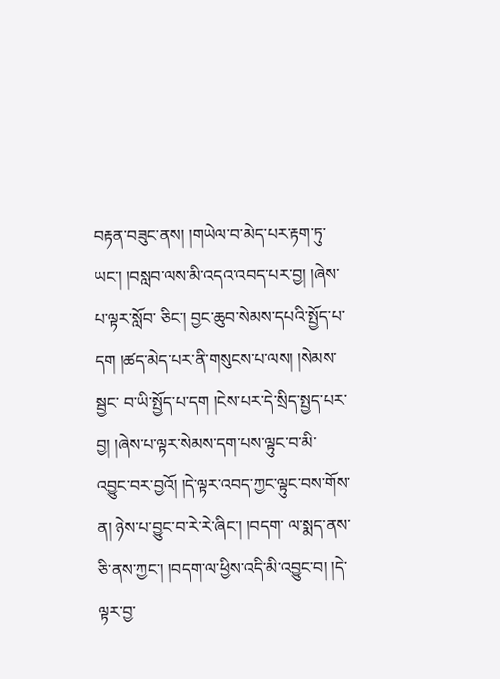བརྟན་བཟུང་ནས། །གཡེལ་བ་མེད་པར་རྟག་ཏུ་ཡང་། །བསླབ་ལས་མི་འདའ་འབད་པར་བྱ། །ཞེས་པ་ལྟར་སློབ་ ཅིང་། བྱང་ཆུབ་སེམས་དཔའི་སྤྱོད་པ་དག །ཚད་མེད་པར་ནི་གསུངས་པ་ལས། །སེམས་སྦྱང་ བ་ཡི་སྤྱོད་པ་དག །ངེས་པར་དེ་སྲིད་སྤྱད་པར་བྱ། །ཞེས་པ་ལྟར་སེམས་དག་པས་ལྟུང་བ་མི་ འབྱུང་བར་བྱའོ། །དེ་ལྟར་འབད་ཀྱང་ལྟུང་བས་གོས་ན། ཉེས་པ་བྱུང་བ་རེ་རེ་ཞིང་། །བདག་ ལ་སྨད་ནས་ཅི་ནས་ཀྱང་། །བདག་ལ་ཕྱིས་འདི་མི་འབྱུང་བ། །དེ་ལྟར་བྱ་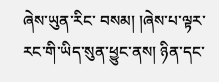ཞེས་ཡུན་རིང་ བསམ། །ཞེས་པ་ལྟར་རང་གི་ཡིད་སུན་ཕྱུང་ནས། ཉིན་དང་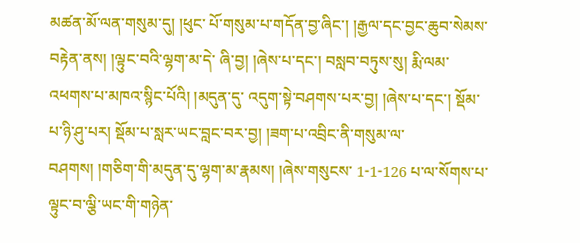མཚན་མོ་ལན་གསུམ་དུ། །ཕུང་ པོ་གསུམ་པ་གདོན་བྱ་ཞིང་། །རྒྱལ་དང་བྱང་ཆུབ་སེམས་བརྟེན་ནས། །ལྟུང་བའི་ལྷག་མ་དེ་ ཞི་བྱ། །ཞེས་པ་དང་། བསླབ་བཏུས་སུ། རྨི་ལམ་འཕགས་པ་མཁའ་སྙིང་པོའི། །མདུན་དུ་ འདུག་སྟེ་བཤགས་པར་བྱ། །ཞེས་པ་དང་། སྡོམ་པ་ཉི་ཤུ་པར། སྡོམ་པ་སླར་ཡང་བླང་བར་བྱ། །ཟག་པ་འབྲིང་ནི་གསུམ་ལ་བཤགས། །གཅིག་གི་མདུན་དུ་ལྷག་མ་རྣམས། །ཞེས་གསུངས་ 1-1-126 པ་ལ་སོགས་པ་ལྟུང་བ་ལྕི་ཡང་གི་གཉེན་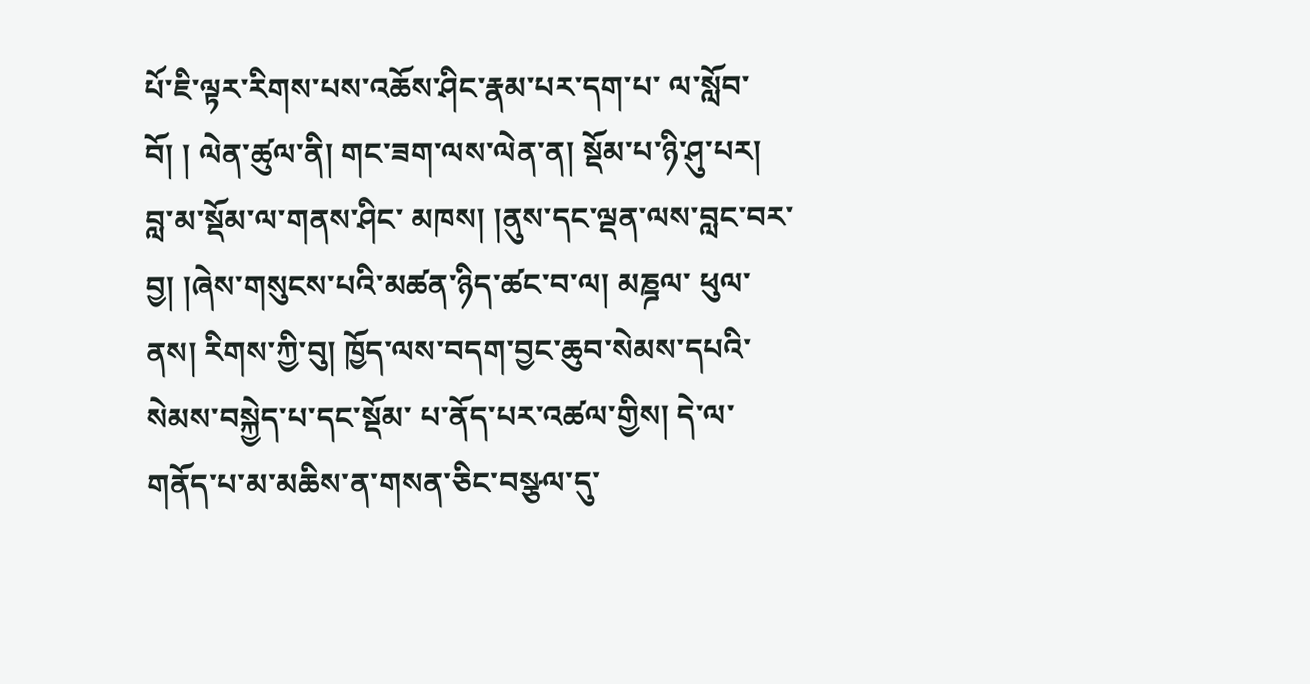པོ་ཇི་ལྟར་རིགས་པས་འཆོས་ཤིང་རྣམ་པར་དག་པ་ ལ་སློབ་བོ། ། ལེན་ཚུལ་ནི། གང་ཟག་ལས་ལེན་ན། སྡོམ་པ་ཉི་ཤུ་པར། བླ་མ་སྡོམ་ལ་གནས་ཤིང་ མཁས། །ནུས་དང་ལྡན་ལས་བླང་བར་བྱ། །ཞེས་གསུངས་པའི་མཚན་ཉིད་ཚང་བ་ལ། མཎྜལ་ ཕུལ་ནས། རིགས་ཀྱི་བུ། ཁྱོད་ལས་བདག་བྱང་ཆུབ་སེམས་དཔའི་སེམས་བསྐྱེད་པ་དང་སྡོམ་ པ་ནོད་པར་འཚལ་གྱིས། དེ་ལ་གནོད་པ་མ་མཆིས་ན་གསན་ཅིང་བསྩལ་དུ་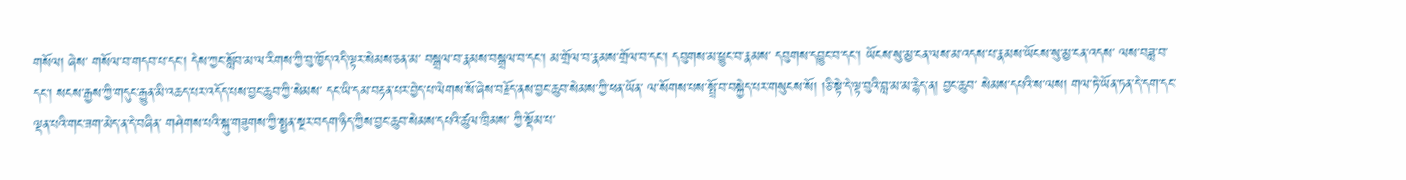གསོལ། ཞེས་ གསོལ་བ་གདབ་པ་དང་། དེས་ཀྱང་སློབ་མ་ལ་རིགས་ཀྱི་བུ་ཁྱོད་འདི་ལྟར་སེམས་ཅན་མ་ བསྒྲལ་བ་རྣམས་བསྒྲལ་བ་དང་། མ་གྲོལ་བ་རྣམས་གྲོལ་བ་དང་། དབུགས་མ་ཕྱུང་བ་རྣམས་ དབུགས་དབྱུང་བ་དང་། ཡོངས་སུ་མྱ་ངན་ལས་མ་འདས་པ་རྣམས་ཡོངས་སུ་མྱ་ངན་འདས་ ལས་བཟླ་བ་དང་། སངས་རྒྱས་ཀྱི་གདུང་རྒྱུན་མི་འཆད་པར་འདོད་པས་བྱང་ཆུབ་ཀྱི་སེམས་ དང་ཡི་དམ་བརྟན་པར་བྱེད་པ་ལེགས་སོ་ཞེས་བརྗོད་ནས་བྱང་ཆུབ་སེམས་ཀྱི་ཕན་ཡོན་ ལ་སོགས་པས་སྤྲོ་བ་བསྐྱེད་པར་གསུངས་སོ། །ཅི་སྟེ་དེ་ལྟ་བུའི་བླ་མ་མ་རྙེད་ན། བྱང་ཆུབ་ སེམས་དཔའི་ས་ལས། གལ་ཏེ་ཡོན་ཏན་དེ་དག་དང་ལྡན་པའི་གང་ཟག་མེད་ན་དེ་བཞིན་ གཤེགས་པའི་སྐུ་གཟུགས་ཀྱི་སྤྱན་སྔར་བདག་ཉིད་ཀྱིས་བྱང་ཆུབ་སེམས་དཔའི་ཚུལ་ཁྲིམས་ ཀྱི་སྡོམ་པ་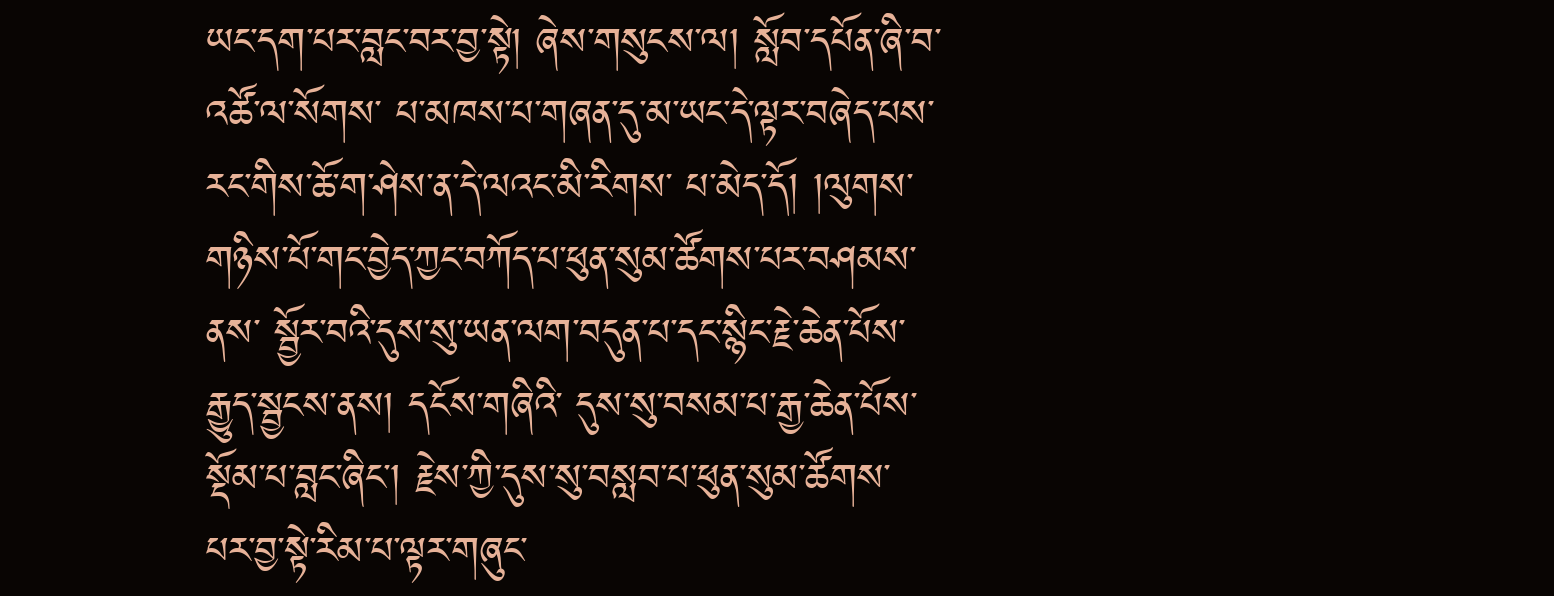ཡང་དག་པར་བླང་བར་བྱ་སྟེ། ཞེས་གསུངས་ལ། སློབ་དཔོན་ཞི་བ་འཚོ་ལ་སོགས་ པ་མཁས་པ་གཞན་དུ་མ་ཡང་དེ་ལྟར་བཞེད་པས་རང་གིས་ཆོ་ག་ཤེས་ན་དེ་ལའང་མི་རིགས་ པ་མེད་དོ། །ལུགས་གཉིས་པོ་གང་བྱེད་ཀྱང་བཀོད་པ་ཕུན་སུམ་ཚོགས་པར་བཤམས་ནས་ སྦྱོར་བའི་དུས་སུ་ཡན་ལག་བདུན་པ་དང་སྙིང་རྗེ་ཆེན་པོས་རྒྱུད་སྦྱངས་ནས། དངོས་གཞིའི་ དུས་སུ་བསམ་པ་རྒྱ་ཆེན་པོས་སྡོམ་པ་བླང་ཞིང་། རྗེས་ཀྱི་དུས་སུ་བསླབ་པ་ཕུན་སུམ་ཚོགས་ པར་བྱ་སྟེ་རིམ་པ་ལྟར་གཞུང་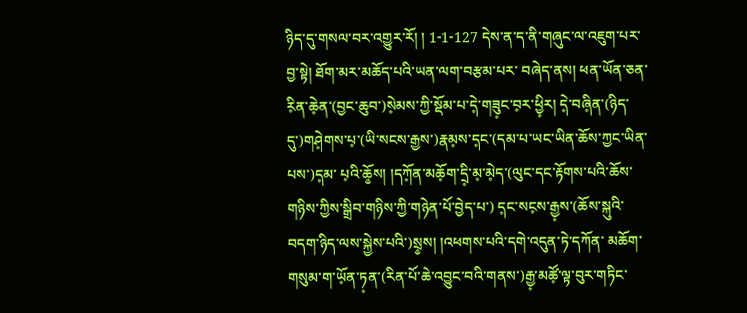ཉིད་དུ་གསལ་བར་འགྱུར་རོ། ། 1-1-127 དེས་ན་ད་ནི་གཞུང་ལ་འཇུག་པར་བྱ་སྟེ། ཐོག་མར་མཆོད་པའི་ཡན་ལག་བརྩམ་པར་ བཞེད་ནས། ཕན་ཡོན་ཅན་རི༷ན་ཆེ༷ན་(བྱང་ཆུབ་)སེ༷མས་ཀྱི་སྡོམ་པ་དེ༷་གཟུ༷ང་བ༷ར་ཕྱི༷ར། དེ༷་བཞི༷ན་(ཉིད་དུ་)གཤེ༷གས་པ༷་(ཡི་སངས་རྒྱས་)རྣམ༷ས་ད༷ང་(དམ་པ་ཡང་ཡིན་ཆོས་ཀྱང་ཡིན་པས་)ད༷མ་ པ༷འི་ཆོ༵ས། །དཀོ༷ན་མཆོ༷ག་དྲི༷་མ༷་མེ༷ད་(ལུང་དང་རྟོགས་པའི་ཆོས་གཉིས་ཀྱིས་སྒྲིབ་གཉིས་ཀྱི་གཉེན་པོ་བྱེད་པ་) ད༷ང་སང༷ས་རྒྱ༷ས་(ཆོས་སྐུའི་བདག་ཉིད་ལས་སྐྱེས་པའི་)སྲ༵ས། །འཕགས་པའི་དགེ་འདུན་ཏེ་དཀོན་ མཆོག་གསུམ་ག་ཡོ༷ན་ཏ༷ན་(རིན་པོ་ཆེ་འབྱུང་བའི་གནས་)རྒྱ༷་མཚོ༷་ལྟ་བུར་གཏིང་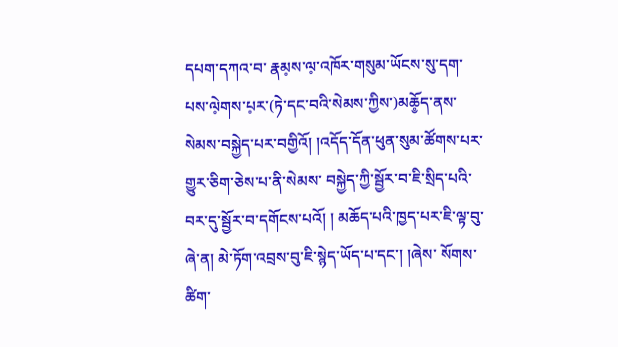དཔག་དཀའ་བ་ རྣམ༷ས་ལ༷་འཁོར་གསུམ་ཡོངས་སུ་དག་པས་ལེ༷གས་པ༷ར་(ཏེ་དང་བའི་སེམས་ཀྱིས་)མཆོ༵ད་ནས་ སེམས་བསྐྱེད་པར་བགྱིའོ། །འདོད་དོན་ཕུན་སུམ་ཚོགས་པར་གྱུར་ཅིག་ཅེས་པ་ནི་སེམས་ བསྐྱེད་ཀྱི་སྦྱོར་བ་ཇི་སྲིད་པའི་བར་དུ་སྦྱོར་བ་དགོངས་པའོ། ། མཆོད་པའི་ཁྱད་པར་ཇི་ལྟ་བུ་ཞེ་ན། མེ་ཏོག་འབྲས་བུ་ཇི་སྙེད་ཡོད་པ་དང་། །ཞེས་ སོགས་ཚིག་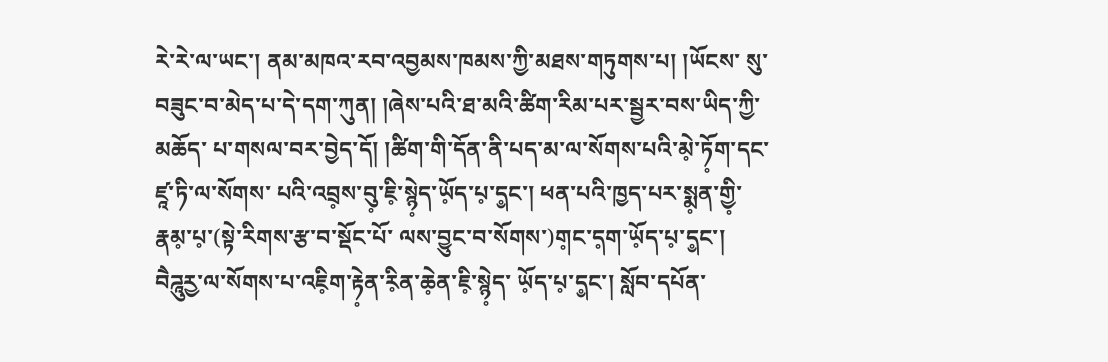རེ་རེ་ལ་ཡང་། ནམ་མཁའ་རབ་འབྱམས་ཁམས་ཀྱི་མཐས་གཏུགས་པ། །ཡོངས་ སུ་བཟུང་བ་མེད་པ་དེ་དག་ཀུན། །ཞེས་པའི་ཐ་མའི་ཚིག་རིམ་པར་སྦྱར་བས་ཡིད་ཀྱི་མཆོད་ པ་གསལ་བར་བྱེད་དོ། །ཚིག་གི་དོན་ནི་པད་མ་ལ་སོགས་པའི་མེ༷་ཏོ༷ག་དང་ཛཱ་ཏི་ལ་སོགས་ པའི་འབྲ༷ས་བུ༷་ཇི༷་སྙེ༷ད་ཡོ༷ད་པ༷་ད༵ང་། ཕན་པའི་ཁྱད་པར་སྨ༷ན་གྱི༷་རྣམ༷་པ༷་(སྟེ་རིགས་རྩ་བ་སྡོང་པོ་ ལས་བྱུང་བ་སོགས་)ག༷ང་ད༷ག་ཡོ༷ད་པ༷་ད༵ང་། བཻཌཱུརྱ་ལ་སོགས་པ་འཇི༷ག་རྟེ༷ན་རི༷ན་ཆེ༷ན་ཇི༷་སྙེ༷ད་ ཡོ༷ད་པ༷་ད༵ང་། སློབ་དཔོན་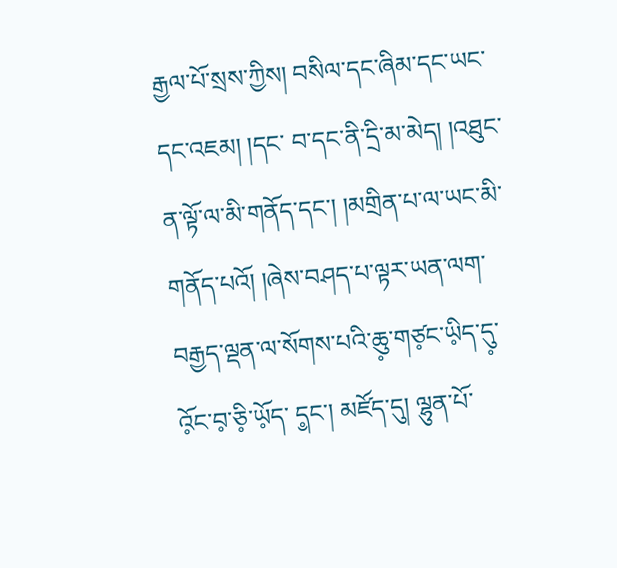རྒྱལ་པོ་སྲས་ཀྱིས། བསིལ་དང་ཞིམ་དང་ཡང་དང་འཇམ། །དང་ བ་དང་ནི་དྲི་མ་མེད། །འཐུང་ན་ལྟོ་ལ་མི་གནོད་དང་། །མགྲིན་པ་ལ་ཡང་མི་གནོད་པའོ། །ཞེས་བཤད་པ་ལྟར་ཡན་ལག་བརྒྱད་ལྡན་ལ་སོགས་པའི་ཆུ༷་གཙ༷ང་ཡི༷ད་དུ༷་འོ༷ང་བ༷་ཅི༷་ཡོ༷ད་ ད༵ང་། མཛོད་དུ། ལྷུན་པོ་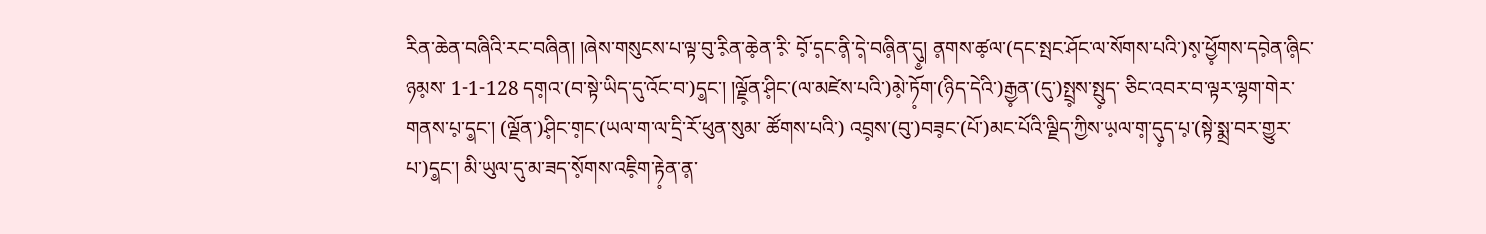རིན་ཆེན་བཞིའི་རང་བཞིན། །ཞེས་གསུངས་པ་ལྟ་བུ་རི༷ན་ཆེ༷ན་རི༷་ བོ༷་ད༷ང་ནི༷་དེ༷་བཞི༷ན་དུ༵། ན༷གས་ཚ༷ལ་(དང་སྤང་ཤོང་ལ་སོགས་པའི་)ས༷་ཕྱོ༷གས་དབེ༷ན་ཞི༷ང་ཉམ༷ས་ 1-1-128 དག༷འ་(བ་སྟེ་ཡིད་དུ་འོང་བ་)ད༵ང་། །ལྗོ༷ན་ཤི༷ང་(ལ་མཛེས་པའི་)མེ༷་ཏོ༷ག་(ཉིད་དེའི་)རྒྱ༷ན་(དུ་)སྤྲ༷ས་སྤུ༷ད་ ཅིང་འབར་བ་ལྟར་ལྷག་གེར་གནས་པ༷་ད༵ང་། (ལྗོན་)ཤི༷ང་ག༷ང་(ཡལ་ག་ལ་དྲི་རོ་ཕུན་སུམ་ ཚོགས་པའི་) འབྲ༷ས་(བུ་)བཟ༷ང་(པོ་)མང་པོའི་ལྗིད་ཀྱིས་ཡ༷ལ་ག༷་དུ༷ད་པ༷་(སྟེ་སྨྲ་བར་གྱུར་པ་)ད༵ང་། མི་ཡུལ་དུ་མ་ཟད་སོ༷གས་འཇི༷ག་རྟེ༷ན་ན༷་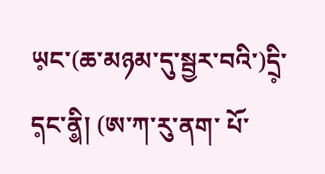ཡ༷ང་(ཆ་མཉམ་དུ་སྦྱར་བའི་)དྲི༷་ད༷ང་ནི༵། (ཨ་ཀ་རུ་ནག་ པོ་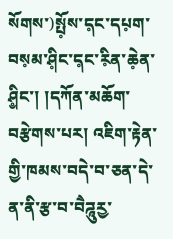སོགས་)སྤོ༷ས་ད༷ང་དཔ༷ག་བས༷མ་ཤི༷ང་ད༷ང་རི༷ན་ཆེ༷ན་ཤི༵ང་། །དཀོན་མཆོག་བརྩེགས་པར། འཇིག་རྟེན་གྱི་ཁམས་བདེ་བ་ཅན་དེ་ན་ནི་རྩ་བ་བཻཌཱུརྱ་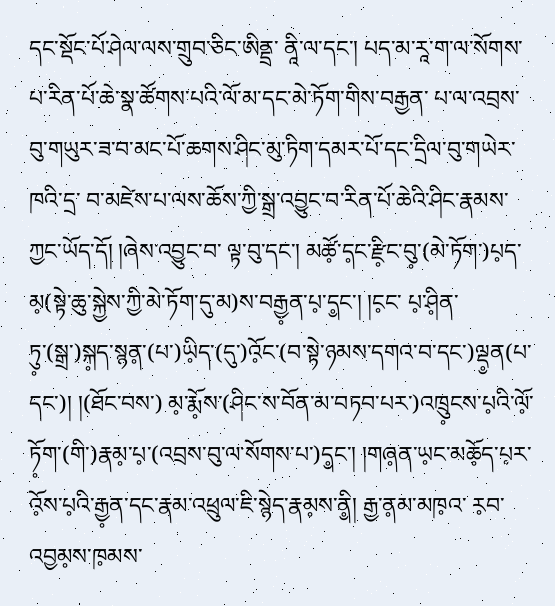དང་སྡོང་པོ་ཤེལ་ལས་གྲུབ་ཅིང་ཨིནྡྲ་ ནཱི་ལ་དང་། པད་མ་རཱ་ག་ལ་སོགས་པ་རིན་པོ་ཆེ་སྣ་ཚོགས་པའི་ལོ་མ་དང་མེ་ཏོག་གིས་བརྒྱན་ པ་ལ་འབྲས་བུ་གཡུར་ཟ་བ་མང་པོ་ཆགས་ཤིང་མུ་ཏིག་དམར་པོ་དང་དྲིལ་བུ་གཡེར་ཁའི་དྲ་ བ་མཛེས་པ་ལས་ཆོས་ཀྱི་སྒྲ་འབྱུང་བ་རིན་པོ་ཆེའི་ཤིང་རྣམས་ཀྱང་ཡོད་དོ། །ཞེས་འབྱུང་བ་ ལྟ་བུ་དང་། མཚོ༷་ད༷ང་རྫི༷ང་བུ༷་(མེ་ཏོག་)པ༷ད་མ༷(སྟེ་ཆུ་སྐྱེས་ཀྱི་མེ་ཏོག་དུ་མ)ས་བརྒྱ༷ན་པ༷་ད༵ང་། །ང༷ང་ པ༷་ཤི༷ན་ཏུ༷་(སྒྲ་)སྐ༷ད་སྙན༷་(པ་)ཡི༷ད་(དུ་)འོ༷ང་(བ་སྟེ་ཉམས་དགའ་བ་དང་)ལྡ༵ན(པ་དང་)། །(ཐོང་བས་) མ༷་རྨོ༷ས་(ཤིང་ས་བོན་མ་བཏབ་པར་)འཁྲུ༷ངས་པ༷འི་ལོ༷་ཏོ༷ག་(གི་)རྣམ༷་པ༷་(འབྲས་བུ་ལ་སོགས་པ་)ད༵ང་། །གཞ༷ན་ཡ༷ང་མཆོ༷ད་པ༷ར་འོ༷ས་པ༷འི་རྒྱ༷ན་དང་རྣམ་འཕྲུལ་ཇི་སྙེད་རྣམ༷ས་ནི༵། རྒྱ་ན༷མ་མཁ༷འ་ ར༷བ་འབྱམ༷ས་ཁ༷མས་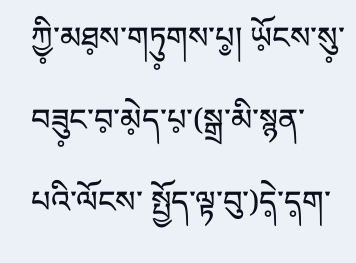ཀྱི༷་མཐ༷ས་གཏུ༷གས་པ༵། ཡོ༷ངས་སུ༷་བཟུ༷ང་བ༷་མེ༷ད་པ༷་(སྒྲ་མི་སྙན་པའི་ལོངས་ སྤྱོད་ལྟ་བུ་)དེ༷་ད༷ག་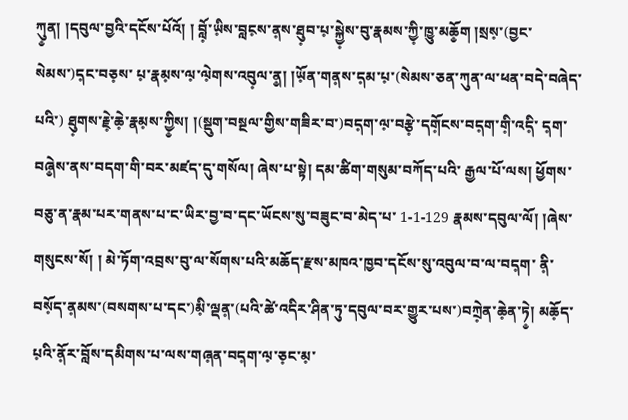ཀུ༵ན། །དབུལ་བྱའི་དངོས་པོའོ། ། བློ༷་ཡི༷ས་བླང༷ས་ན༷ས་ཐུ༷བ་པ༷་སྐྱེ༷ས་བུ་རྣམས་ཀྱི༷་ཁྱུ་མཆོ༵ག །སྲས༷་(བྱང་སེམས་)ད༷ང་བཅ༷ས་ པ༷་རྣམ༷ས་ལ༷་ལེ༷གས་འབུ༷ལ་ན༵། །ཡོ༷ན་གན༷ས་ད༷མ་པ༷་(སེམས་ཅན་ཀུན་ལ་ཕན་བདེ་བཞེད་པའི་) ཐུ༷གས་རྗེ༷་ཆེ༷་རྣམ༷ས་ཀྱི༵ས། །(སྡུག་བསྔལ་གྱིས་གཟིར་བ་)བད༷ག་ལ༷་བརྩེ༷་དགོ༷ངས་བད༷ག་གི༷་འདི༷་ ད༷ག་བཞེ༵ས་ནས་བདག་གི་བར་མཛད་དུ་གསོལ། ཞེས་པ་སྟེ། དམ་ཚིག་གསུམ་བཀོད་པའི་ རྒྱལ་པོ་ལས། ཕྱོགས་བཅུ་ན་རྣམ་པར་གནས་པ་ང་ཡིར་བྱ་བ་དང་ཡོངས་སུ་བཟུང་བ་མེད་པ་ 1-1-129 རྣམས་དབུལ་ལོ། །ཞེས་གསུངས་སོ། ། མེ་ཏོག་འབྲས་བུ་ལ་སོགས་པའི་མཆོད་རྫས་མཁའ་ཁྱབ་དངོས་སུ་འབུལ་བ་ལ་བད༷ག་ ནི༷་བསོ༷ད་ན༷མས་(བསགས་པ་དང་)མི༷་ལྡན༷་(པའི་ཚེ་འདིར་ཤིན་ཏུ་དབུལ་བར་གྱུར་པས་)བཀྲེ༷ན་ཆེ༷ན་ཏེ༵། མཆོ༷ད་པ༷འི་ནོ༷ར་བློས་དམིགས་པ་ལས་གཞ༷ན་བད༷ག་ལ༷་ཅ༷ང་མ༷་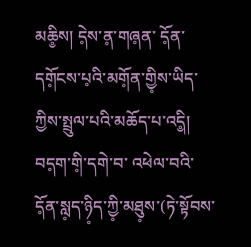མཆི༵ས། དེ༷ས་ན༷་གཞ༷ན་ དོ༷ན་དགོ༷ངས་པ༷འི་མགོ༷ན་གྱི༷ས་ཡིད་ཀྱིས་སྤྲུལ་པའི་མཆོད་པ་འདི༵། བད༷ག་གི༷་དགེ་བ་ འཕེལ་བའི་དོ༷ན་སླ༷ད་ཉི༷ད་ཀྱི༷་མཐུ༷ས་(ཏེ་སྟོབས་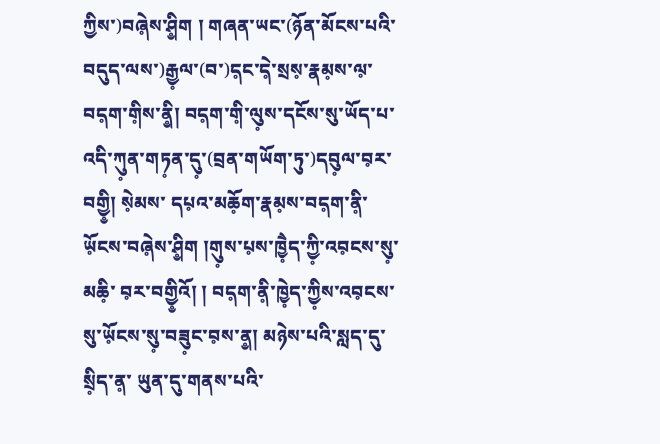ཀྱིས་)བཞེ༷ས་ཤི༵ག ། གཞན་ཡང་(ཉོན་མོངས་པའི་བདུད་ལས་)རྒྱ༷ལ་(བ་)ད༷ང་དེ༷་སྲས༷་རྣམ༷ས་ལ༷་བད༷ག་གི༷ས་ནི༵། བད༷ག་གི༷་ལུ༷ས་དངོས་སུ་ཡོད་པ་འདི་ཀུ༷ན་གཏ༷ན་དུ༷་(བྲན་གཡོག་ཏུ་)དབུ༷ལ་བ༷ར་བགྱི༵། སེ༷མས་ དཔ༷འ་མཆོ༷ག་རྣམ༷ས་བད༷ག་ནི༷་ཡོ༷ངས་བཞེ༷ས་ཤི༵ག །གུ༷ས་པ༷ས་ཁྱཻ༷ད་ཀྱི༷་འབ༷ངས་སུ༷་མཆི༷་ བ༷ར་བགྱི༵འོ། ། བད༷ག་ནི༷་ཁྱེ༷ད་ཀྱི༷ས་འབ༷ངས་སུ་ཡོ༷ངས་སུ༷་བཟུ༷ང་བ༷ས་ན༵། མཉེས་པའི་སླད་དུ་སྲི༷ད་ན༷་ ཡུན་དུ་གནས་པའི་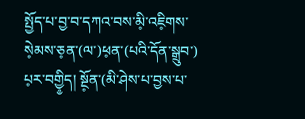སྤྱོད་པ་བྱ་བ་དཀའ་བས་མི༷་འཇི༷གས་སེ༷མས་ཅ༷ན་(ལ་)ཕ༷ན་(པའི་དོན་སྒྲུབ་) པ༷ར་བགྱི༵ད། སྔོ༷ན་(མི་ཤེས་པ་བྱས་པ་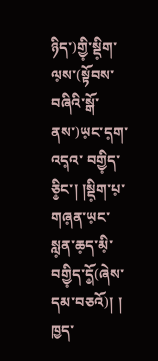ཉིད་)གྱི༷་སྡི༷ག་ལ༷ས་(སྟོབས་བཞིའི་སྒོ་ནས་)ཡ༷ང་ད༷ག་འད༷འ་ བགྱི༷ད་ཅི༵ང་། །སྡི༷ག་པ༷་གཞ༷ན་ཡ༷ང་སླ༷ན་ཆ༷ད་མི༷་བགྱི༷ད་དོ༵(ཞེས་དམ་བཅའོ)། ། ཁྱད་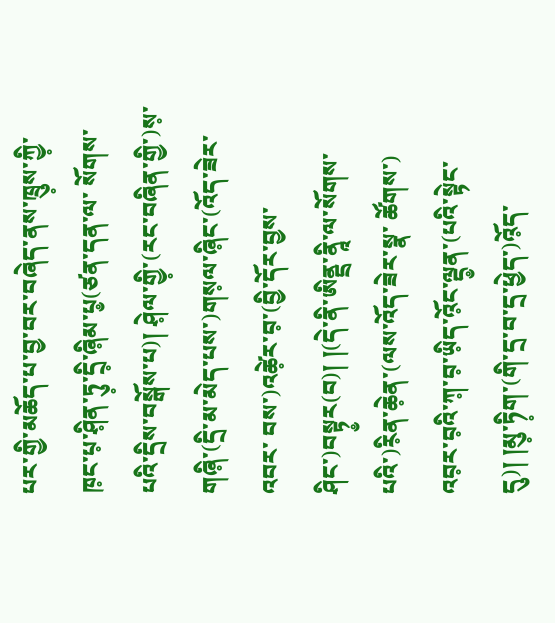པར་གྱི་མཆོད་པ་བྱ་བར་བཞེད་ནས་ཁྲུ༷ས་ཀྱི༷་ཁ༷ང་པ༷་ཤི༷ན་ཏུ༷་དྲི༷་ཞི༷མ་པ༵(ཙན་དན་ལ་ སོགས་པའི་དྲིས་བསྒོས་པ)། ཤེ༷ལ་གྱི༷་(རང་བཞིན་གྱི་)ས༷་གཞི༷་(དྲི་མ་མེད་པས་)གས༷ལ་ཞི༷ང་(འོད་ཟེར་འབར་ བས་)འཚེ༷ར་བ༷་(བྱི་དོར་བྱས་ཤིང་)བསྟ༵ར(བ)། །(དེ་ནི་ཨིནྡྲ་ནཱི་ལ་སོགས་པའི་)རི༷ན་ཆེ༷ན་(ལས་འོད་ཟེར་སྣ་ ཚོགས་) འབ༷ར་བ༷འི་ཀ༷་བ༷་ཡི༷ད་འོ༷ང་ལྡ༵ན་(པའི་སྟེང་དུ)། །མུ༷་ཏི༷ག་(གི་དྲ་བ་དྲ་ཕྱེད་)འོ༷ད་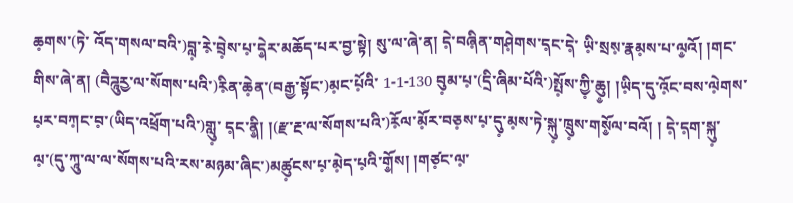ཆ༷གས་(ཏེ་ འོད་གསལ་བའི་)བླ༷་རེ༷་བྲེ༷ས་པ༷་དེ༵ར་མཆོད་པར་བྱ་སྟེ། སུ་ལ་ཞེ་ན། དེ༷་བཞི༷ན་གཤེ༷གས་ད༷ང་དེ༷་ ཡི༷་སྲས༷་རྣམ༷ས་པ་ལ༵འོ། །གང་གིས་ཞེ་ན། (བཻཌཱུརྱ་ལ་སོགས་པའི་)རི༷ན་ཆེ༷ན་(བརྒྱ་སྟོང་)མ༷ང་པོ༷འི་ 1-1-130 བུ༷མ་པ༷་(དྲི་ཞིམ་པོའི་)སྤོ༷ས་ཀྱི༷་ཆུ༵། །ཡི༷ད་དུ་འོ༷ང་བས་ལེ༷གས་པ༷ར་བཀ༷ང་བ༷་(ཡིད་འཕྲོག་པའི་)གླུ༷་ ད༷ང་ནི༵། །(རྫ་རྔ་ལ་སོགས་པའི་)རོ༷ལ་མོ༷ར་བཅ༷ས་པ༷་དུ༷་མ༷ས་ཏེ་སྐུ༷་ཁྲུ༷ས་གསོ༵ལ་བའོ། ། དེ༷་ད༷ག་སྐུ༷་ལ༷་(དུ་ཀཱུ་ལ་ལ་སོགས་པའི་རས་མཉམ་ཞིང་)མཚུ༷ངས་པ༷་མེ༷ད་པ༷འི་གོ༵ས། །གཙ༷ང་ལ༷་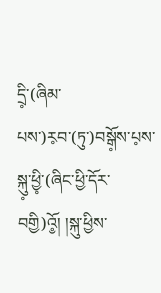དྲི༷་(ཞིམ་པས་)ར༷བ་(ཏུ་)བསྒོ༷ས་པ༷ས་སྐུ༷་ཕྱི༷་(ཞིང་ཕྱི་དོར་བགྱི)འོ༵། །སྐུ་ཕྱིས་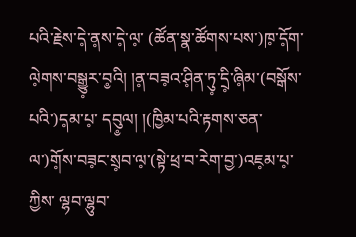པའི་རྗེས་དེ༷་ན༷ས་དེ༷་ལ༷་ (ཚོན་སྣ་ཚོགས་པས་)ཁ༷་དོ༷ག་ལེ༷གས་བསྒྱུ༷ར་བ༵འི། །ན༷་བཟ༷འ་ཤི༷ན་ཏུ༷་དྲི༷་ཞི༷མ་(བསྒོས་པའི་)ད༷མ་པ༷་ དབུ༵ལ། །(ཁྱིམ་པའི་རྟགས་ཅན་ལ་)གོ༷ས་བཟ༷ང་སྲ༷བ་ལ༷་(སྟེ་ཕྲ་བ་རེག་བྱ་)འཇ༷མ་པ༷་ཀྱིས་ ལྷབ་ལྷུབ་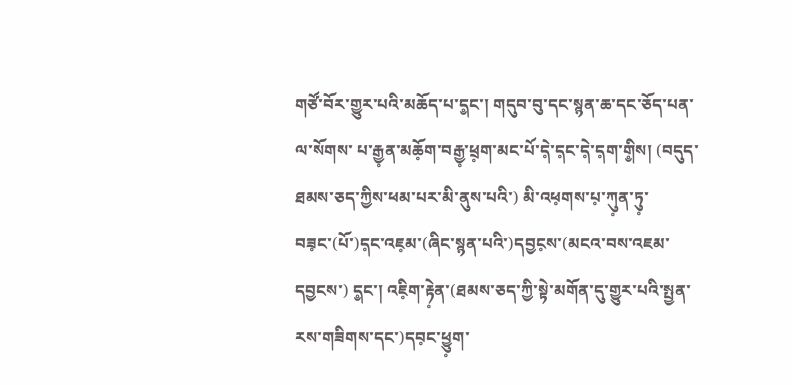གཙོ་བོར་གྱུར་པའི་མཆོད་པ་ད༵ང་། གདུབ་བུ་དང་སྙན་ཆ་དང་ཅོད་པན་ལ་སོགས་ པ་རྒྱ༷ན་མཆོ༷ག་བརྒྱ༷་ཕྲ༷ག་མང་པོ་དེ༷་ད༷ང་དེ༷་ད༷ག་གི༵ས། (བདུད་ཐམས་ཅད་ཀྱིས་ཕམ་པར་མི་ནུས་པའི་) མི་འཕ༷གས་པ༷་ཀུ༷ན་ཏུ༷་བཟ༷ང་(པོ་)ད༷ང་འཇ༷མ་(ཞིང་སྙན་པའི་)དབྱང༷ས་(མངའ་བས་འཇམ་དབྱངས་) ད༵ང་། འཇི༷ག་རྟེ༷ན་(ཐམས་ཅད་ཀྱི་སྟེ་མགོན་དུ་གྱུར་པའི་སྤྱན་རས་གཟིགས་དང་)དབ༷ང་ཕྱུ༷ག་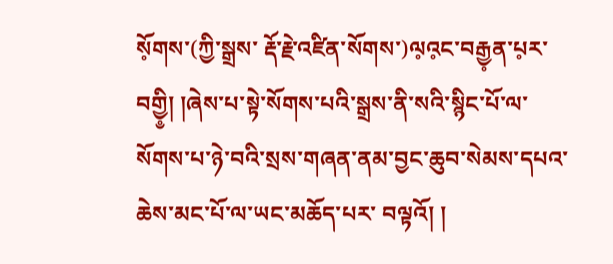སོ༷གས་(ཀྱི་སྒྲས་ རྡོ་རྗེ་འཛིན་སོགས་)ལ༷འ༷ང་བརྒྱ༷ན་པ༷ར་བགྱི༵། །ཞེས་པ་སྟེ་སོགས་པའི་སྒྲས་ནི་སའི་སྙིང་པོ་ལ་ སོགས་པ་ཉེ་བའི་སྲས་གཞན་ནམ་བྱང་ཆུབ་སེམས་དཔའ་ཆེས་མང་པོ་ལ་ཡང་མཆོད་པར་ བལྟའོ། །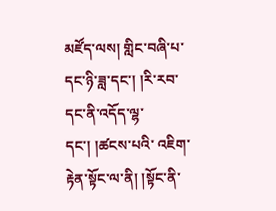མཛོད་ལས། གླིང་བཞི་པ་དང་ཉི་ཟླ་དང་། །རི་རབ་དང་ནི་འདོད་ལྷ་དང་། །ཚངས་པའི་ འཇིག་རྟེན་སྟོང་ལ་ནི། །སྟོང་ནི་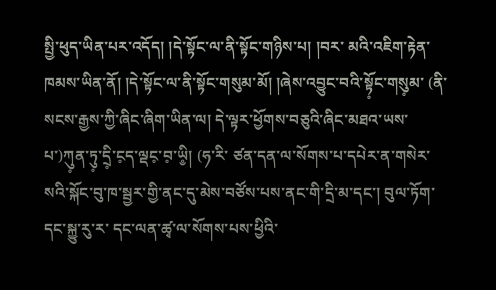སྤྱི་ཕུད་ཡིན་པར་འདོད། །དེ་སྟོང་ལ་ནི་སྟོང་གཉིས་པ། །བར་ མའི་འཇིག་རྟེན་ཁམས་ཡིན་ནོ། །དེ་སྟོང་ལ་ནི་སྟོང་གསུམ་མོ། །ཞེས་འབྱུང་བའི་སྟོ༷ང་གསུ༷མ་ (ནི་སངས་རྒྱས་ཀྱི་ཞིང་ཞིག་ཡིན་ལ། དེ་ལྟར་ཕྱོགས་བཅུའི་ཞིང་མཐའ་ཡས་པ་)ཀུ༷ན་ཏུ༷་དྲི༷་ང༷ད་ལྡང༷་བ༷་ཡི༵། (ཧ་རི་ ཙན་དན་ལ་སོགས་པ་དཔེར་ན་གསེར་སའི་སྐོང་བུ་ཁ་སྦྱར་གྱི་ནང་དུ་མེས་བཙོས་པས་ནང་གི་དྲི་མ་དང་། བུལ་ཏོག་དང་སྐྱུ་རུ་ར་ དང་ལན་ཚྭ་ལ་སོགས་པས་ཕྱིའི་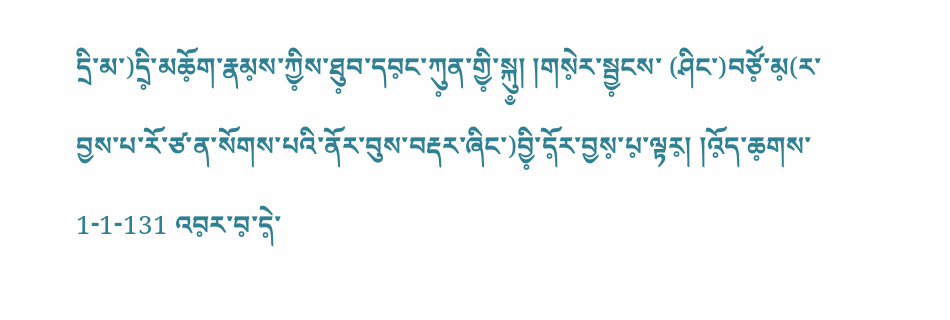དྲི་མ་)དྲི༷་མཆོ༷ག་རྣམ༷ས་ཀྱི༷ས་ཐུ༷བ་དབ༷ང་ཀུ༷ན་གྱི༷་སྐུ༵། །གསེ༷ར་སྦྱ༷ངས་ (ཤིང་)བཙོ༷་མ༷(ར་བྱས་པ་རོ་ཙ་ན་སོགས་པའི་ནོར་བུས་བརྡར་ཞིང་)བྱི༷་དོ༷ར་བྱས༷་པ༷་ལྟར༷། །འོ༷ད་ཆ༷གས་ 1-1-131 འབ༷ར་བ༷་དེ༷་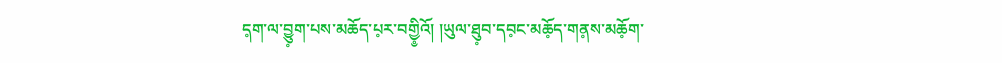ད༷ག་ལ་བྱུ༷ག་པས་མཆོད་པ༷ར་བགྱི༵འོ། །ཡུལ་ཐུ༷བ་དབ༷ང་མཆོ༷ད་གན༷ས་མཆོ༷ག་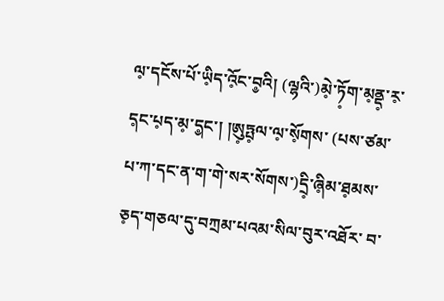ལ༷་དངོས་པོ་ཡི༷ད་འོ༷ང་བ༵འི། (ལྷའི་)མེ༷་ཏོ༷ག་མ༷ནྡ༷་ར༷་ད༷ང་པ༷ད་མ༷་ད༵ང་། །ཨུ༷ཏྤ༷ལ་ལ༷་སོ༷གས་ (པས་ཙམ་པ་ཀ་དང་ན་ག་གེ་སར་སོགས་)དྲི༷་ཞི༷མ་ཐ༷མས་ཅ༷ད་གཅལ་དུ་བཀྲམ་པའམ་སིལ་བུར་འཐོར་ བ་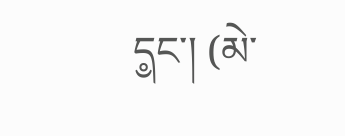ད༵ང་། (མེ་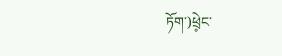ཏོག་)ཕྲེ༷ང་